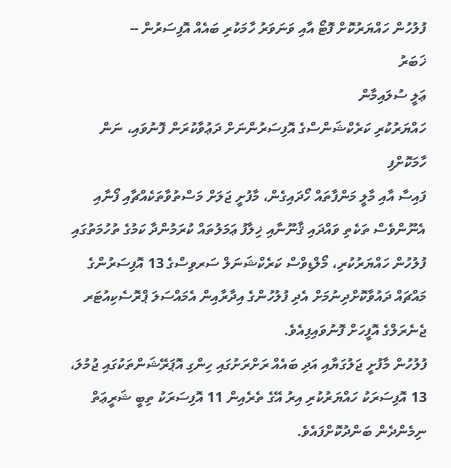ފުލުހުން ހައްޔަރުކޮށް ފޮޓޯ އާއި ވަނަވަރު ހާމަކުރި ބައެއް އޮފިސަރުން --
ޚަބަރު
ޢަލީ ސުލައިމާން
ހައްޔަރުކުރި ކަރެކްޝަންސްގެ އޮފިސަރުންނަށް ދަޢުވާކުރަން ފޮނުވައި، ނަން ހާމަކޮށްފި
ފައިސާ އާއި މާލީ މަންފާތައް ހޯދައިގެން، މާފުށީ ޖަލަށް މަސްތުވާތަކެއްޗާއި ފޯނާއި އެނޫންވެސް ތަކެތި ވައްދައި ޤާނޫނާއި ޚިލާފު ޢަމަލުތައް ކުރަމުންދާ ކަމުގެ ތުހުމަތުގައި ފުލުހުން ހައްޔަރުކުރި، މޯލްޑިވްސް ކަރެކްޝަނަލް ސަރވިސްގެ 13 އޮފިސަރުންގެ މައްޗައް ދައުވާކޮށްދިނުމަށް އެދި ފުލުހުންގެ އިދާރާއިން އެމައްސަލަ ޕްރޮސެކިއުޓަރ ޖެނެރަލްގެ އޮފީހަށް ފޮނުވައިފިއެވެ.
ފުލުހުން މާފުށީ ޖަލުގަޔާއި އަދި ބައެއް ރަށްރަށުގައި ހިންގި އޮޕަރޭޝަންތަކުގައި ޖުމުލަ، 13 އޮފިސަރަކު ހައްޔަރުކުރި އިރު އޭގެ ތެރެއިން 11 އޮފިސަރަކު ތިބީ ޝަރީޢަތް ނިމެންދެން ބަންދުކޮށްފައެވެ.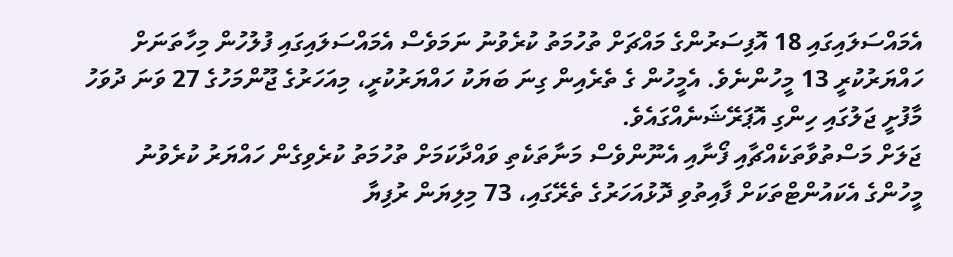އެމައްސަލައިގައި 18 އޮފިސަރުންގެ މައްޗަށް ތުހުމަތު ކުރެވުނު ނަމަވެސް އެމައްސަލައިގައި ފުލުހުން މިހާތަނަށް ހައްޔަރުކުރީ 13 މީހުންނެވެ. އެމީހުން ގެ ތެރެއިން ގިނަ ބަޔަކު ހައްޔަރުކުރީ، މިއަހަރުގެ ޖޫންމަހުގެ 27 ވަނަ ދުވަހު މާފުށީ ޖަލުގައި ހިންގި އޮޕަރޭޝަނެއްގައެވެ.
ޖަލަށް މަސްތުވާތަކެއްޗާއި ފޯނާއި އެނޫންވެސް މަނާތަކެތި ވައްދާކަމަށް ތުހުމަތު ކުރެވިގެން ހައްޔަރު ކުރެވުނު މީހުންގެ އެކައުންޓްތަކަށް ފާއިތުވި ދޮޅުއަހަރުގެ ތެރޭގައި، 73 މިލިޔަން ރުފިޔާ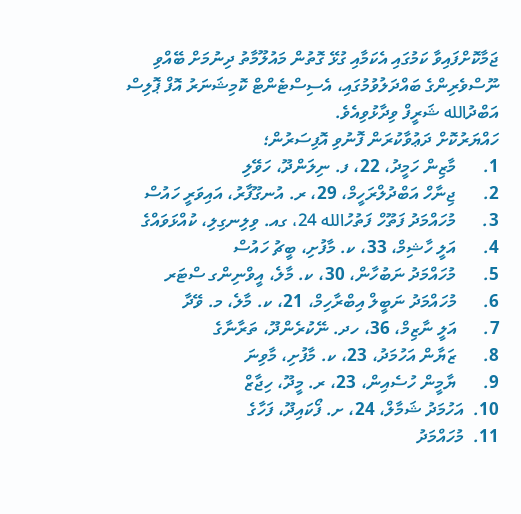ޖަމާކޮށްފައިވާ ކަމުގައި އެކަމާއި ގުޅޭ ގޮތުން މައުލޫމާތު ދިނުމަށް ބޭއްވި ނޫސްވެރިންގެ ބައްދަލުވުމުގައި، އެސިސްޓެންޓް ކޮމިޝަނަރު އޮފް ޕޮލިސް އަބްދުالله ޝަރީފް ވިދާޅުވިއެވެ.
ހައްޔަރުކޮށް ދަޢުވާކުރަން ފޮނުވި އޮފިސަރުން؛
1.      މާޒިން ހަމީދު، 22، ފ. ނިލަންދޫ، ހަވޭލި
2.      ޖިނާހް އަބްދުލްރަހީމް، 29، ރ. އުނގޫފާރު، އައިވަރީ ހައުސް
3.      މުހައްމަދު ފަތޫހް ފަތުހުالله 24، ގއ. ވިލިނގިލި، ކުއްޅަވައްގެ
4.      އަލީ ހާޝިމް، 33، ކ. މާފުށި، ބީޗު ހައުސް
5.      މުހައްމަދު ނަބުހާން، 30، ކ. މާލެ، އީވްނިންގ ސްޓަރ
6.      މުހައްމަދު ނަބީލް އިބްރާހިމް، 21، ކ. މާލެ، މ. ވޭދާ
7.      އަލީ ނާޒިމް، 36، ހދ. ނޭކުރެންދޫ، ތަރާނާގެ
8.      ޒަޔާން އަހުމަދު، 23، ކ. މާފުށި، މާވިނަ
9.      ޔާމީން ހުސެއިން، 23، ރ. މީދޫ، ހިޖާޒް
10.  އަހުމަދު ޝަމާލް، 24، ށ. ފޯކައިދޫ، ފަހާގެ
11.  މުހައްމަދު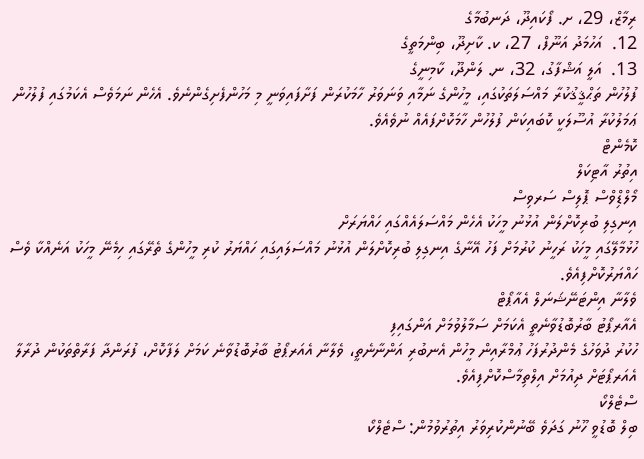ރިމާޒް، 29، ށ. ފޯކައިދޫ، ދަނބުމާގެ
12.  އަހުމަދު އަނޫފް، 27، ކ. ކާށިދޫ، ބިންމަތީގެ
13.  އަލީ އަޝްފާގު، 32، ނ. ލަންދޫ، ކާމިނީގެ
ފުލުހުން ތަޙްޤީޤުކުރާ މައްސަލަތަކުގައި، މީހުންގެ ނަމާއި ވަނަވަރު ހާމަކުރަން ފަށާފައިވަނީ މި މަހުންފެށިގެންނެވެ. އެހެން ނަމަވެސް އެކަމުގައި ފުލުހުން ޢަމަލުކުރާ އުސޫލަކީ ކޮބައިކަން ފުލުހުން ހާމަކޮށްފައެއް ނުވެއެވެ.
ކޮމެންޓް
އިތުރު އާޓިކަލް
މޯލްޑިްވްސް ޕޮލިސް ސަރވިސް
އިނގިލި ބުރިކޮށްލަން އުޅުނު މީހަކު އެހެން މައްސަލައެއްގައި ހައްޔަރަށް
ހުޅުމާލޭގައި މީހަކު ރަހީނު ކުރުމަށް ފަހު އޭނާގެ އިނގިލި ބުރިކޮށްލަން އުޅުނު މައްސަލައިގައި ހައްޔަރު ކުރި މީހުންގެ ތެރޭގައި ހިމެނޭ މީހަކު އަނެއްކާ ވެސް ހައްޔަރުކޮށްފިއެވެ.
ވެލާނާ އިންޓަނޭޝަނަލް އެއާޕޯޓް
އެއާރޕޯޓު ބާރުބޮޑުވާނެތީ އެކަމަށް ސަމާލުވުމަށް އަންގައިފި
ހުކުރު ދުވަހުގެ މެންދުރުފަހު ޢުމްރާއިން މީހުން އެނބުރި އަންނާނެތީ، ވެލާނާ އެއަރޕޯޓު ބާރުބޮޑުވާނެ ކަމަށް ލަފާކޮށް، ފުރަންދާ ފަރާތްތަކުން ދުރާލާ އެއަރޕޯޓަށް ދިއުމަށް އިލްތިމާސްކޮށްފިއެވެ.
ސްޓެލްކޯ
ބިލް ބޮޑުވީ ހޫނު ގަދަވެ ބޭނުންކުރިވަރު އިތުރުވުމުން: ސްޓެލްކޯ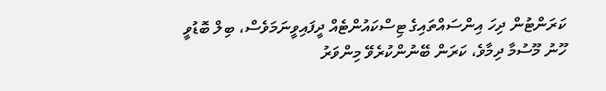ކަރަންޓުން ދިހަ އިންސައްތައިގެ ޓިސްކައުންޓެއް ދީފައިވީނަމަވެސް، ބިލް ބޮޑުވީ ހޫނު މޫސުމާ ދިމާވެ، ކަރަން ބޭނުންކުރެވޭ މިންވަރު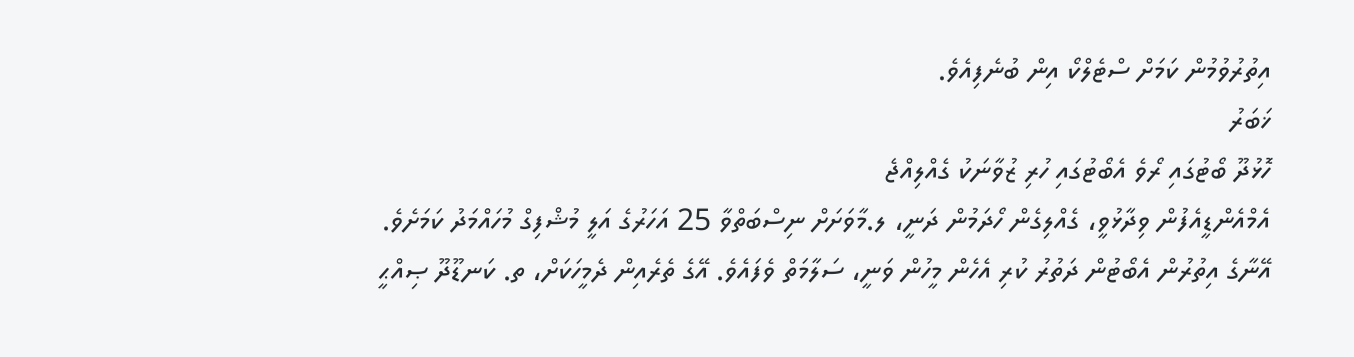އިތުރުވުމުން ކަމަށް ސްޓެލްކޯ އިން ބުނެފިއެވެ.
ޚަބަރު
ހޮޅުދޫ ބޯޓުގައި ރޯވެ އެބޯޓުގައި ހުރި ޒުވާނަކު ގެއްލިއްޖެ
އެމްއެންޑީއެފުން ވިދާޅުވީ، ގެއްލިގެން ހޯދަމުން ދަނީ، ލ.މާވަށަށް ނިސްބަތްވާ 25 އަހަރުގެ އަލީ މުޝްފިގް މުހައްމަދު ކަމަށެވެ. އޭނާގެ އިތުރުން އެބޯޓުން ދަތުރު ކުރި އެހެން މީހުން ވަނީ، ސަލާމަތް ވެފައެވެ. އޭގެ ތެރެއިން ދެމީހަކަށް، ތ. ކަނޑޫދޫ ޞިއްޙީ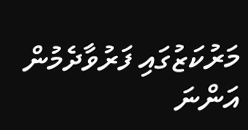މަރުކަޒުގައި ފަރުވާދެމުން އަންނަ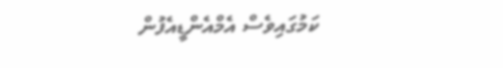ކަމުގައިވެސް އެމްއެންޑީއެފުން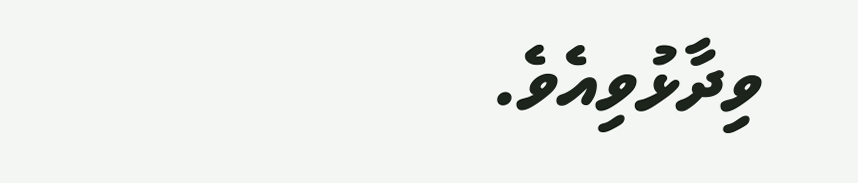ވިދާޅުވިއެވެ.